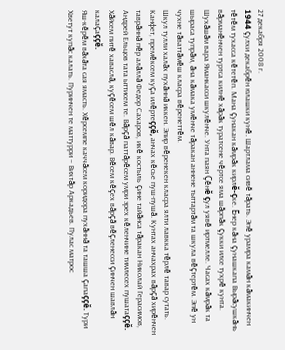27 декабря 2008 г.
1944 çулхи декабрĕн юлашки кунĕ. Шартлама сивĕ тăрать. Эпĕ урамра камăн кăмакинчен тĕтĕм тухасса кĕтетĕп. Мана çунакан кăмрăк кирлĕ-çке. Ĕнер кăна çунашкапа Вырăсушкăнь вăрманĕнчен туртса килнĕ хăрăк туратсене чĕртсе яма шăрпăк çукки илсе тухрĕ кунта. Шухăшăм вара Яманкасси шкулĕнче. Унта паян Çĕнĕ çул уявĕ иртмелле. Часах кăмрăк та шыраса тупрăм, ăна кăмака умĕнче тăракан аннене тыттартăм та шкула вĕçтертĕм. Эпĕ ун чухне тăваттăмĕш класра вĕренеттĕм.
Шкул тулли халăх пухăннă иккен. Эпир вĕренекен класра ялти лавкка тĕрлĕ тавар сутать. Канфет, премĕксем куçа илĕртеççĕ, анчах кĕсье пуш-пушă. Кунтах анчахрах вăрçă хирĕнчен таврăннă пĕр алăллă Федор Сахаров, икĕ костыль çине тайăнса тăракан Николай Герасимов, Андрей Ельцов тата ыттисем те. Вăрçă паттăрĕсем умри эрех кĕленчине тимлесех пушатаççĕ. Хăйсем питĕ хаваслă, куçĕсем шĕл кăвар. Вĕсем кĕçех вăрçă вĕçленесси çинчен шавлăн калаçаççĕ.
Яш-кĕрĕм вăхăта сая ямасть. Хĕрсемпе каччăсем коридора пухăннă та ташша çапаççĕ. Тури Хветут купăс калать. Пуринчен те маттурри – Вихтăр Аркадьев. Пулас матрос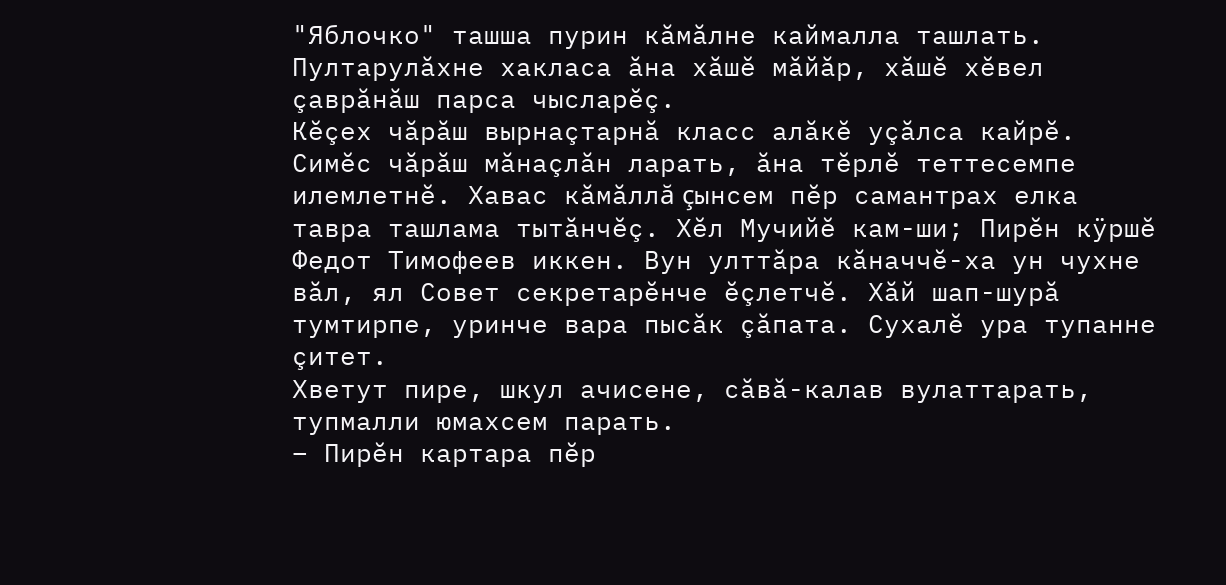"Яблочко" ташша пурин кăмăлне каймалла ташлать. Пултарулăхне хакласа ăна хăшĕ мăйăр, хăшĕ хĕвел çаврăнăш парса чысларĕç.
Кĕçех чăрăш вырнаçтарнă класс алăкĕ уçăлса кайрĕ. Симĕс чăрăш мăнаçлăн ларать, ăна тĕрлĕ теттесемпе илемлетнĕ. Хавас кăмăллă çынсем пĕр самантрах елка тавра ташлама тытăнчĕç. Хĕл Мучийĕ кам-ши; Пирĕн кÿршĕ Федот Тимофеев иккен. Вун улттăра кăначчĕ-ха ун чухне вăл, ял Совет секретарĕнче ĕçлетчĕ. Хăй шап-шурă тумтирпе, уринче вара пысăк çăпата. Сухалĕ ура тупанне çитет.
Хветут пире, шкул ачисене, сăвă-калав вулаттарать, тупмалли юмахсем парать.
– Пирĕн картара пĕр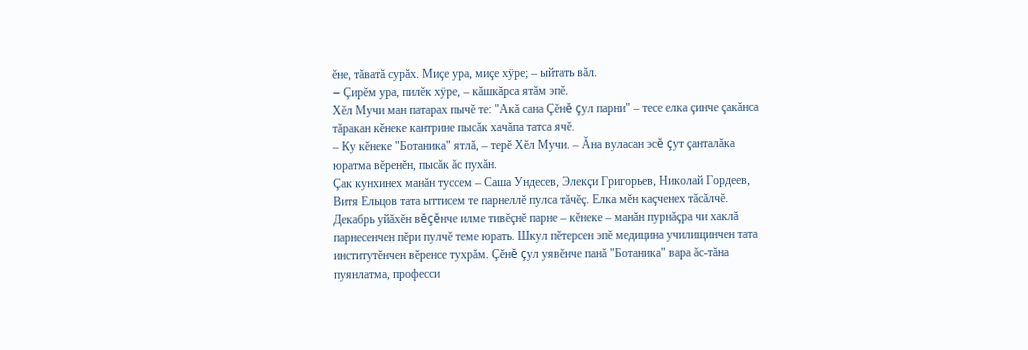ĕне, тăватă сурăх. Миçе ура, миçе хÿре; – ыйтать вăл.
– Çирĕм ура, пилĕк хÿре, – кăшкăрса ятăм эпĕ.
Хĕл Мучи ман патарах пычĕ те: "Акă сана Çĕнĕ çул парни" – тесе елка çинче çакăнса тăракан кĕнеке кантрине пысăк хачăпа татса ячĕ.
– Ку кĕнеке "Ботаника" ятлă, – терĕ Хĕл Мучи. – Ăна вуласан эсĕ çут çанталăка юратма вĕренĕн, пысăк ăс пухăн.
Çак кунхинех манăн туссем – Саша Ундесев, Элекçи Григорьев, Николай Гордеев, Витя Ельцов тата ыттисем те парнеллĕ пулса тăчĕç. Елка мĕн каçченех тăсăлчĕ.
Декабрь уйăхĕн вĕçĕнче илме тивĕçнĕ парне – кĕнеке – манăн пурнăçра чи хаклă парнесенчен пĕри пулчĕ теме юрать. Шкул пĕтерсен эпĕ медицина училищинчен тата институтĕнчен вĕренсе тухрăм. Çĕнĕ çул уявĕнче панă "Ботаника" вара ăс-тăна пуянлатма, професси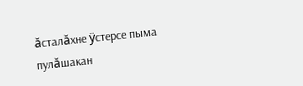ăсталăхне ÿстерсе пыма пулăшакан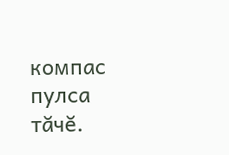компас пулса тăчĕ.